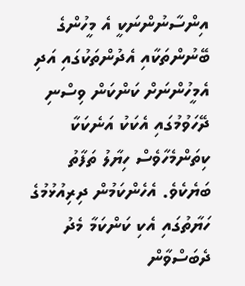އިންސާނުންނަކީ އެ މީހުންގެ ބޭނުންތަކާއި އެދުންތަކުގައި އަދި އެމީހުންނަށް ކަންކަން ވިސްނި ދޭހަވުމުގައި އެކަކު އަނެކަކާ ކިތަންމެހާވެސް ހިޔާލު ތަފާތު ބަޔެކެވެ. އެހެންކަމުން ދިރިއުޅުމުގެ ހަޔާތުގައި އެކި ކަންކަމާ މެދު ދެބަސްވާން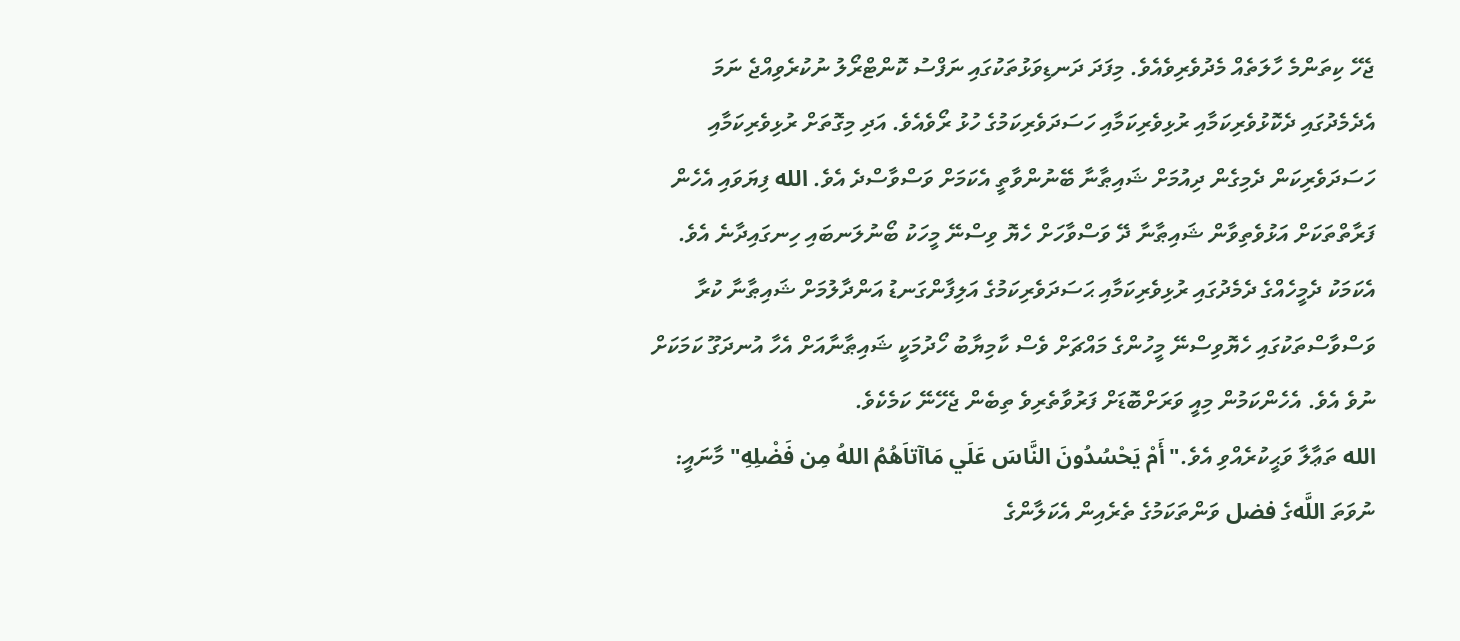ޖެހޭ ކިތަންމެ ހާލަތެއް މެދުވެރިވެއެވެ. މިފަދަ ދަނޑިވަޅުތަކުގައި ނަފްސު ކޮންޓްރޯލު ނުކުރެވިއްޖެ ނަމަ އެދެމެދުގައި ދެކޮޅުވެރިކަމާއި ރުޅިވެރިކަމާއި ހަސަދަވެރިކަމުގެ ހުޅު ރޯވެއެވެ. އަދި މިގޮތަށް ރުޅިވެރިކަމާއި ހަސަދަވެރިކަން ދެމިގެން ދިއުމަށް ޝައިޠާނާ ބޭނުންވާތީ އެކަމަށް ވަސްވާސްދެ އެވެ. الله ފިޔަވައި އެހެން ފަރާތްތަކަށް އަޅުވެތިވާން ޝައިޠާނާ ދޭ ވަސްވާހަށް ހެޔޮ ވިސްނޭ މީހަކު ބޯނުލަނބައި ހިނގައިދާނެ އެވެ. އެކަމަކު ދެމީހެއްގެ ދެމެދުގައި ރުޅިވެރިކަމާއި ޙަސަދަވެރިކަމުގެ އަލިފާންގަނޑު އަންދާލުމަށް ޝައިޠާނާ ކުރާ ވަސްވާސްތަކުގައި ހެޔޮވިސްނޭ މީހުންގެ މައްޗަށް ވެސް ކާމިޔާބު ހޯދުމަކީ ޝައިޠާނާއަށް އެހާ އުނދަގޫ ކަމަކަށް ނުވެ އެވެ. އެހެންކަމުން މިއީ ވަރަށްބޮޑަށް ފަރުވާތެރިވެ ތިބެން ޖެހޭނޭ ކަމެކެވެ.
الله ތަޢާލާ ވަޙީކުރެއްވި އެވެ."أَمْ يَحْسُدُونَ النَّاسَ عَلَي مَاآتاَهُمُ اللهُ مِن فَضْلِهِ" މާނައީ: ނުވަތަ اللَّهގެ فضل ވަންތަކަމުގެ ތެރެއިން އެކަލާންގެ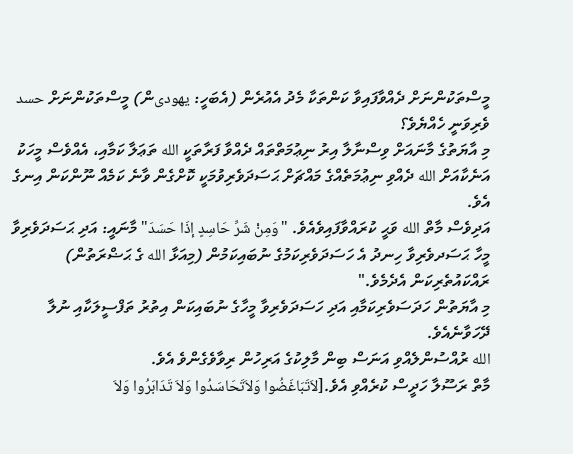މީސްތަކުންނަށް ދެއްވާފައިވާ ކަންތަކާ މެދު އެއުރެން (އެބަހީ: يهودىން) މީސްތަކުންނަށް حسد ވެރިވަނީ ހެއްޔެވެ؟
މި އާޔަތުގެ މާނައަށް ވިސްނާލާ އިރު ނިޢުމަތްތައް ދެއްވާ ފަރާތަކީ الله ތަޢަލާ ކަމާއި، އެއްވެސް މީހަކު އަނެކާއަށް الله ދެއްވި ނިޢުމަތެއްގެ މައްޗަށް ޙަސަދަވެރިވުމަކީ ކޮށްގެން ވާނެ ކަމެއް ނޫންކަން އިނގެ އެވެ.
އަދިވެސް މާތް الله ވަޙީ ކުރައްވާފައިވެއެވެ. "وَمِنْ شَرِّ حَاسِدٍ إذَا حَسَدَ" މާނައީ: އަދި ޙަސަދަވެރިވާ މީހާ ޙަސަދވެރިވާ ހިނދު އެ ހަސަދަވެރިކަމުގެ ނުބައިކަމުން (މިއަޅާ الله ގެ ޙަޟްރަތުން) ރައްކައުތެރިކަން އެދެމެވެ."
މި އާޔަތުން ހަދަސަވެރިކަމާއި އަދި ހަސަދަވެރިވާ މީހާގެ ނުބައިކަން އިތުރު ތަފްސީލަކާއި ނުލާ ދޭހަވާނެއެވެ.
الله ރުއްސުންލެއްވި އަނަސް ބިން މާލިކުގެ އަރިހުން ރިވާވެގެންވެ އެވެ.
މާތް ރަސޫލާ ހަދީސް ކުރެއްވި އެވެ.[لاَتَبَاغَضُوا وَلاَتَحَاسَدُوا وَلاَ تَدَابَرُوا وَلاَ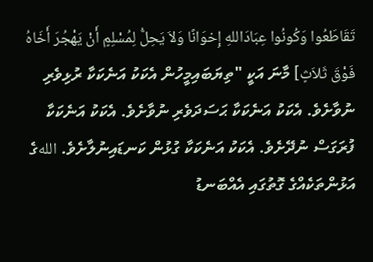تَقَاطَعُوا وَكُونُوا عِبَادَاللهِ إِخوَانًا وَلاَ يَحِلُّ لِمُسْلِمٍ أَنْ يَهْجُرَ أَخَاهُ فَوْقَ ثَلاَثٍ] މާނަ އަކީ "ތިޔަބައިމީހުން އެކަކު އަނެކަކާ ރުޅިވެރި ނުވާށެވެ. އެކަކު އަނެކަކާ ޙަސަދަވެރި ނުވާށެވެ. އެކަކު އަނެކަކާ ފުރަގަސް ނުދޭށެވެ. އެކަކު އަނެކަކާ ގުޅުން ކަނޑައިނުލާށެވެ. اللهގެ އަޅުންތަކެއްގެ ގޮތުގައި އެއްބަނޑު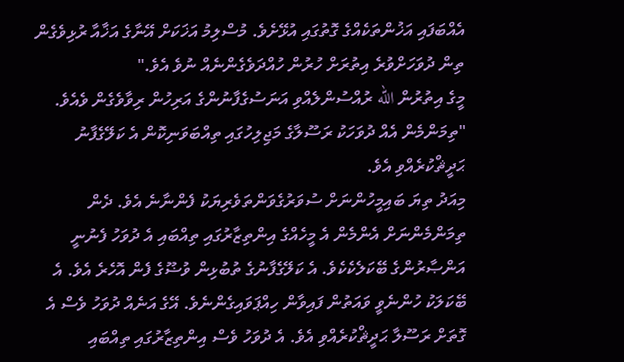އެއްބަފައި އަޚުންތަކެއްގެ ގޮތުގައި އުޅޭށެވެ. މުސްލިމު އަޚަކަށް އޭނާގެ އަޚާއާ ރުޅިވެގެން ތިން ދުވަހަށްވުރެ އިތުރަށް ހުރުން ހުއްދަވެގެންނެއް ނުވެ އެވެ."
މީގެ އިތުރުން الله ރުއްސުންލެއްވި އަނަސުގެފާނުންގެ އަރިހުން ރިވާވެގެން ވެއެވެ. "ތިމަންމެން އެއް ދުވަހަކު ރަސޫލާގެ މަޖިލިހުގައި ތިއްބަވަނިކޮން އެ ކަލޭގެފާނު ޙަދީޘްކުރެއްވި އެވެ.
މިއަދު ތިޔަ ބައިމީހުންނަށް ސުވަރުގެވަންތަވެރިޔަކު ފެންނާނެ އެވެ. ދެން ތިމަންމެންނަށް އެންމެން އެ މީހެއްގެ އިންތިޒާރުގައި ތިއްބައި އެ ދުވަހު ފެނުނީ އަންޞާރުންގެ ބޭކަލެކެކެވެ. އެ ކަލޭގެފާނުގެ ތުބުޅިން ވުޟޫގެ ފެން އޮހެރެ އެވެ. އެ ބޭކަލަކު ހުންނެވީ ވައަތުން ފައިވާން ހިއްޕަވައިގެންނެވެ. އޭގެ އަނެއް ދުވަހު ވެސް އެ ގޮތަށް ރަސޫލާ ޙަދީޘްކުރެއްވި އެވެ. އެ ދުވަހު ވެސް އިންތިޒާރުގައި ތިއްބައި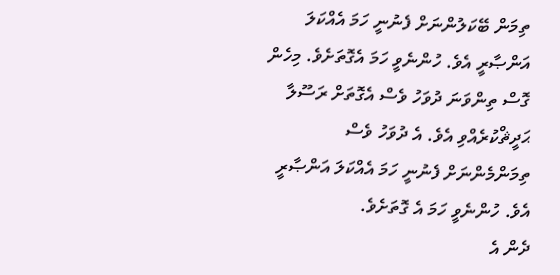ތިމަން ބޭކަލުންނަށް ފެނުނީ ހަމަ އެއްކަލަ އަންޞާރީ އެވެ. ހުންނެވީ ހަމަ އެގޮތަށެވެ. މިހެން ގޮސް ތިންވަނަ ދުވަހު ވެސް އެގޮތަށް ރަސޫލާ ޙަދީޘްކުރެއްވި އެވެ. އެ ދުވަހު ވެސް ތިމަންމެންނަށް ފެނުނީ ހަމަ އެއްކަލަ އަންޞާރީ އެވެ. ހުންނެވީ ހަމަ އެ ގޮތަށެވެ.
ދެން އެ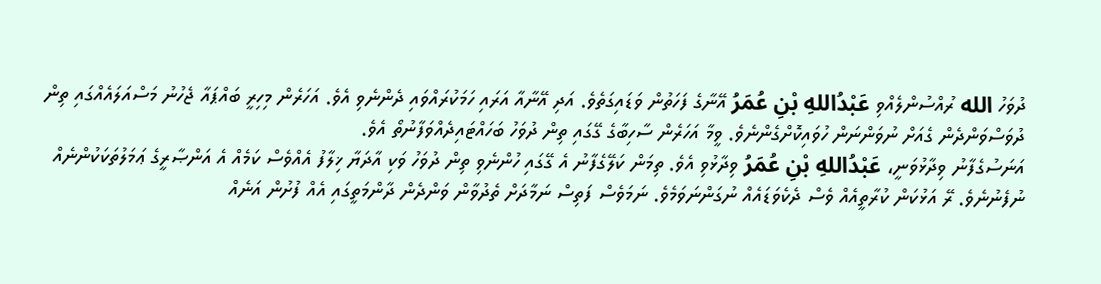ދުވަހު الله ރުއްސުންލެއްވި عَبْدُاللهِ بْنِ عُمَرُ އޭނާގެ ފަހަތުން ވަޑައިގަތެވެ. އަދި އޭނާއާ އަރައި ހަމަކުރައްވައި ދެންނެވި އެވެ. އަހަރެން މިހިރީ ބައްޕައާ ޖެހުނު މަސްއަލައެއްގައި ތިން ދުވަސްވަންދެން ގެއަށް ނުވަންނަން ހުވައިކޮށްގެންނެވެ. ވީމާ އަހަރެން ސާހިބާގެ ގޭގައި ތިން ދުވަހު ބަހައްޓައިދެއްވަފާނުތޯ އެވެ.
އަނަސުގެފާނު ވިދާޅުވަނީ، عَبْدُاللهِ بْنِ عُمَرُ ވިދާޅުވި އެވެ. ތިމަން ކަލޭގެފާނު އެ ގޭގައި ހުންނެވި ތިން ދުވަހު ވަކި އާދަޔާ ޚިލާފު އެއްވެސް ކަމެއް އެ އަންޞާރީގެ ޢަމަލުތަކަކުންނެއް ނުފެނުނެވެ. ރޭ އަޅުކަން ކުރާތީއެއް ވެސް ދެކެވަޑައެއް ނުގަންނަވަމެވެ. ނަމަވެސް ފަތިސް ނަމާދަށް ތެދުވާން ވަންދެން ދާންމަތީގައި އެއް ފުށުން އަނެއް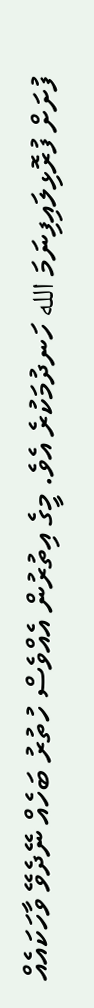ފުށަށް ފުރޮޅިލައިފިނަމަ الله ހަނދުމަކުރެ އެވެ. މީގެ އިތުރުން އެއްވެސް ހުތުރު ބަހެއް ނޭދެވޭ ވާހަކައެއް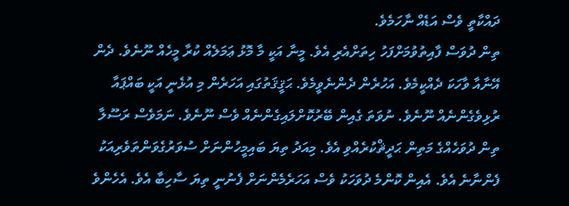ދައްކާތީ ވެސް އަޑެއް ނާހަމެވެ.
ތިން ދުވަސް ފާއިތުވުމަށްފަހު ހިތަށްއެރި އެވެ. މީނާ އަކީ މާ މޮޅު ޢަމަލެއް ކުރާ މީހެއް ނޫނެވެ. ދެން އޭނާއާ ވާހަކަ ދެއްކީމެވެ. އަހުރެން ދެންނެވީމެވެ. ޙަޤީޤަތުގައި އަހަރެން މި އުޅެނީ އަކީ ބައްޕައާ ރުޅިވެގެންނެއް ނޫނެވެ. ނުވަތަ ގެއިން ބޭރުކޮށްލައިގެންނެއް ވެސް ނޫނެވެ. ނަމަވެސް ރަސޫލާ ތިން ދުވަހެއްގެ މަތިން ޙަދީޘްކުރެއްވި އެވެ. މިއަދު ތިޔަ ބައިމީހުންނަށް ސުވަރުގެވަންތަވެރިއަކު ފެންނާނެ އެވެ. އެއިން ކޮންމެ ދުވަހަކު ވެސް އަހަރެމެންނަށް ފެނުނީ ތިޔަ ސާހިބާ އެވެ. އެހެންވެ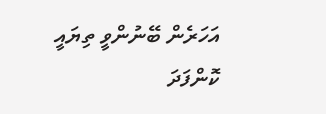އަހަރެން ބޭނުންވީ ތިޔައީ ކޮންފަދަ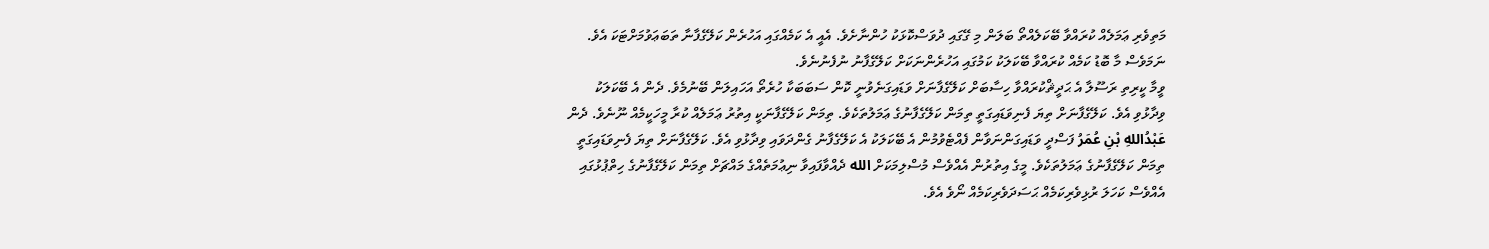މަތިވެރި ޢަމަލެއް ކުރައްވާ ބޭކަލެއްތޯ ބަލަން މި ގޭގައި ދުވަސްކޮޅަކު ހުންނާށެވެ. އެއީ އެ ކަމެއްގައި އަހުރެން ކަލޭގެފާނާ ތަބަޢަވުމަށްޓަކަ އެވެ. ނަމަވެސް މާ ބޮޑު ކަމެއް ކުރައްވާ ބޭކަލަކު ކަމުގައި އަހުރެންނަކަށް ކަލޭގެފާނު ނުފެނުނެވެ.
ވީމާ ކީރިތި ރަސޫލާ އެ ޙަދީޘްކުރައްވާ ހިސާބަށް ކަލޭގެފާނަށް ވަޑައިގަނެވުނީ ކޮން ސަބަބަކާ ހުރެތޯ އަހައިލަން ބޭނުމެވެ. ދެން އެ ބޭކަލަކު ވިދާޅުވި އެވެ. ކަލޭގެފާނަށް ތިޔަ ފެނިވަޑައިގަތީ ތިމަން ކަލޭގެފާނުގެ ޢަމަލުތަކެވެ. ތިމަން ކަލޭގެފާނަކީ އިތުރު ޢަމަލެއް ކުރާ މީހަކީމެއް ނޫނެވެ. ދެން عَبْدُاللهِ بْنِ عُمَرُ ފަސްދީ ވަޑައިގަންނަވާން ފެއްޓެވުމުން އެ ބޭކަލަކު އެ ކަލޭގެފާނު ގެންދަވައި ވިދާޅުވި އެވެ. ކަލޭގެފާނަށް ތިޔަ ފެނިވަޑައިގަތީ ތިމަން ކަލޭގެފާނުގެ ޢަމަލުތަކެވެ. މީގެ އިތުރުން އެއްވެސް މުސްލިމަކަށް الله ދެއްވާފައިވާ ނިޢުމަތެއްގެ މައްޗަށް ތިމަން ކަލޭގެފާނުގެ ހިތްޕުޅުގައި އެއްވެސް ކަހަލަ ރުޅިވެރިކަމެއް ޙަސަދަވެރިކަމެއް ނޯވެ އެވެ.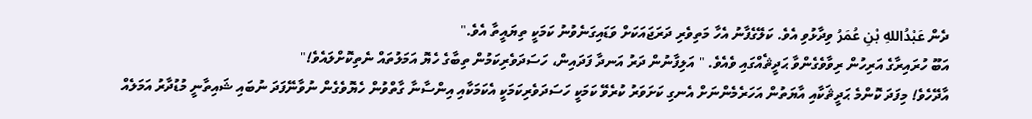ދެން عَبْدُاللهِ بْنِ عُمَرُ ވިދާޅުވި އެވެ. ކަލޭގެފާނު އެހާ މަތިވެރި ދަރަޖައަކަށް ވަޑައިގަނެވުނު ކަމަކީ ތިޔައީތާ އެވެ."
އަބޫ ހުރައިރާގެ އަރިހުން ރިވާވެގެންވާ ޙަދީޘެއްގައި ވެއެވެ. " އަލިފާނުން ދަރު އަނދާ ފަދައިން، ހަސަދަވެރިކަމުން ތިބާގެ ހެޔޮ އަމަލުތައް ނެތިކޮށްލައެވެ!"
އާދޭހެވެ! މިފަދަ ކޮންމެ ޙަދީޘަކާއި އާޔަތުން އަހަރެމެންނަށް އެނގި ކަށަވަރު ކުރެވޭ ކަމަކީ ހަސަދަވެރިކަމަކީ އެކަމަކާއި އިންސާނާ ގާތްވުން ހެޔޮވެގެން ނުވާނޭފަދަ ނުބައި ޝައިތާނީ މުޑުދާރު އަމަލެއް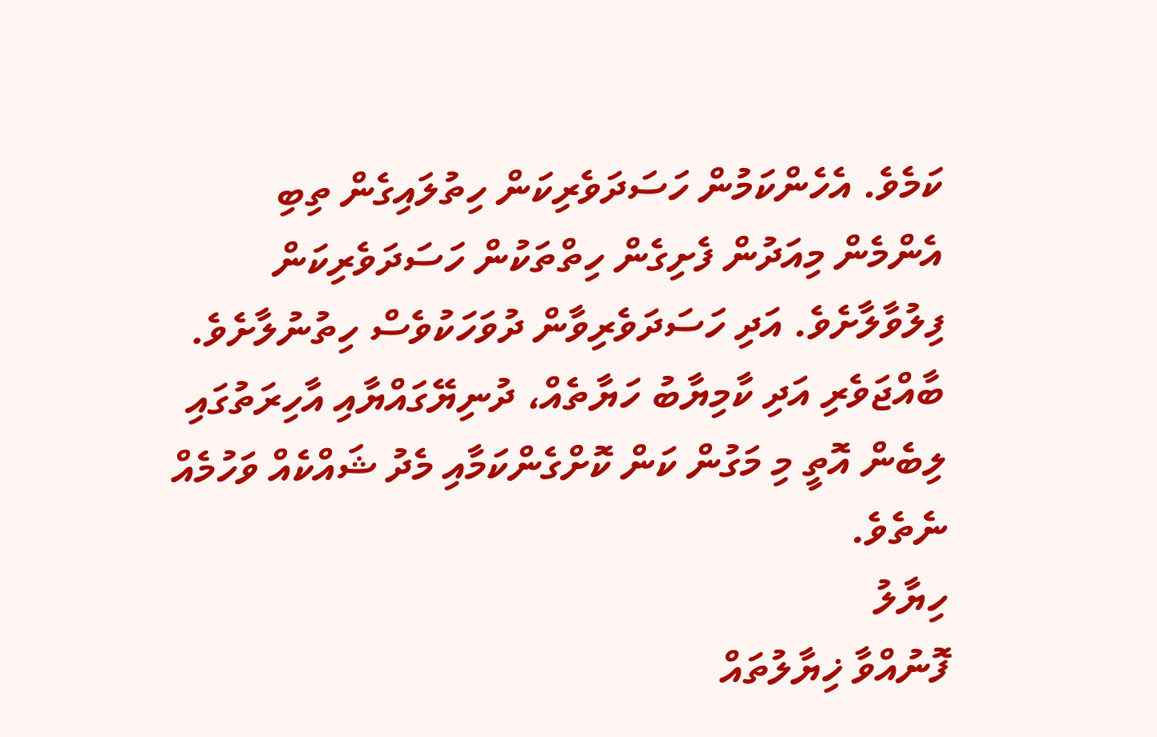ކަމެވެ. އެހެންކަމުން ހަސަދަވެރިކަން ހިތުލައިގެން ތިބި އެންމެން މިއަދުން ފެށިގެން ހިތްތަކުން ހަސަދަވެރިކަން ފިލުވާލާށެވެ. އަދި ހަސަދަވެރިވާން ދުވަހަކުވެސް ހިތުނުލާށެވެ. ބާއްޖަވެރި އަދި ކާމިޔާބު ހަޔާތެއް، ދުނިޔޭގައްޔާއި އާހިރަތުގައި ލިބެން އޮތީ މި މަގުން ކަން ކޮށްގެންކަމާއި މެދު ޝައްކެއް ވަހުމެއް ނެތެވެ.
ހިޔާލު
ފޮނުއްވާ ޚިޔާލުތައް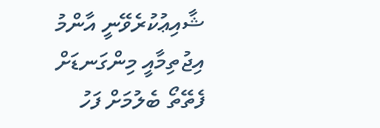ޝާއިޢުކުރެވޭނީ އާންމު އިޖުތިމާއީ މިންގަނޑަށް ފެތޭތޯ ބެލުމަށް ފަހު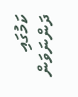ކަމުގައި ދަންނަވަން